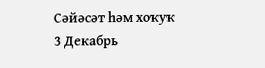Сәйәсәт һәм хоҡуҡ
3 Декабрь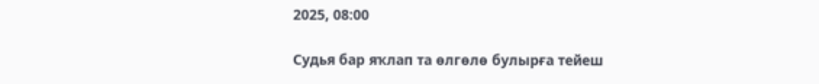2025, 08:00

Судья бар яҡлап та өлгөлө булырға тейеш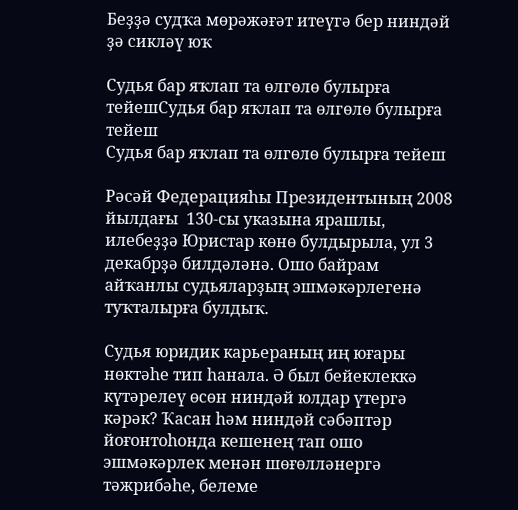Беҙҙә судҡа мөрәжәғәт итеүгә бер ниндәй ҙә сикләү юҡ

Судья бар яҡлап та өлгөлө булырға тейешСудья бар яҡлап та өлгөлө булырға тейеш
Судья бар яҡлап та өлгөлө булырға тейеш

Рәсәй Федерацияһы Президентының 2008 йылдағы  130-сы указына ярашлы, илебеҙҙә Юристар көнө булдырыла, ул 3 декабрҙә билдәләнә. Ошо байрам айҡанлы судьяларҙың эшмәкәрлегенә туҡталырға булдыҡ.

Судья юридик карьераның иң юғары нөктәһе тип һанала. Ә был бейеклеккә күтәрелеү өсөн ниндәй юлдар үтергә кәрәк? Ҡасан һәм ниндәй сәбәптәр йоғонтоһонда кешенең тап ошо эшмәкәрлек менән шөғөлләнергә тәжрибәһе, белеме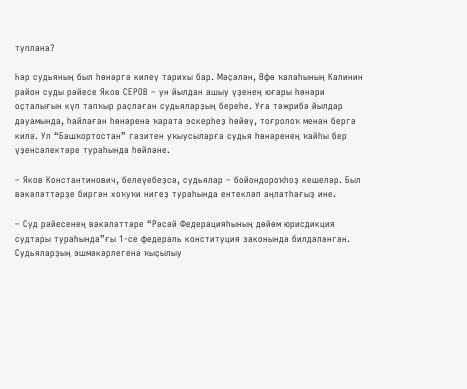туплана?

Һәр судьяның был һөнәргә килеү тарихы бар. Мәҫәлән, Өфө ҡалаһының Калинин район суды рәйесе Яков СЕРОВ – ун йылдан ашыу үҙенең юғары һөнәри оҫталығын күп тапҡыр раҫлаған судьяларҙың береһе. Уға тәжрибә йылдар дауамында, һайлаған һөнәренә ҡарата эскерһеҙ һөйөү, тоғролоҡ менән бергә килә. Ул “Башҡортостан” гәзитен уҡыусыларға судья һөнәренең ҡайһы бер үҙенсәлектәре тураһында һөйләне.

– Яков Константинович, белеүебеҙсә, судьялар – бойондороҡһоҙ кешеләр. Был вәкәләттәрҙе биргән хоҡуҡи нигеҙ тураһында ентекләп аңлатһағыҙ ине.

– Суд рәйесенең вәкәләттәре “Рәсәй Федерацияһының дөйөм юрисдикция судтары тураһында”ғы 1-се федераль конституция законында билдәләнгән. Судьяларҙың эшмәкәрлегенә ҡыҫылыу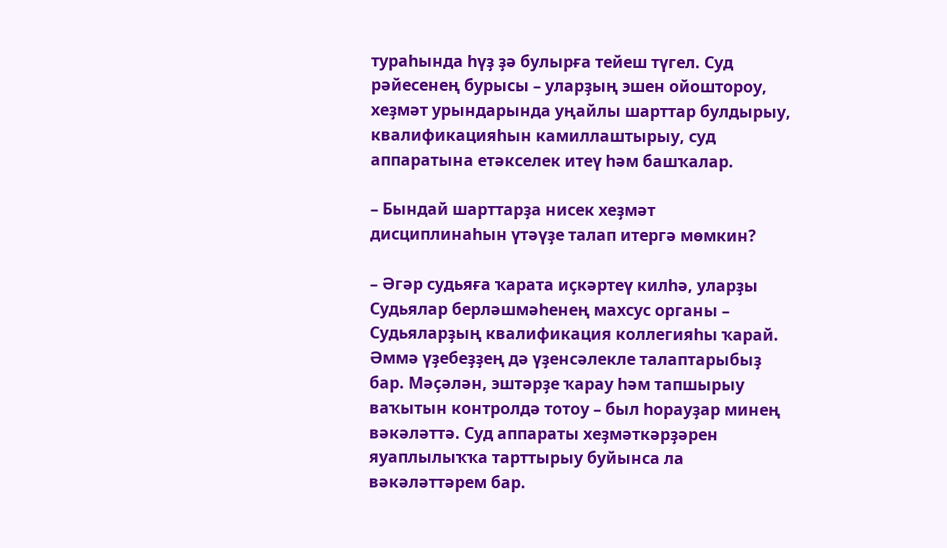тураһында һүҙ ҙә булырға тейеш түгел. Суд рәйесенең бурысы – уларҙың эшен ойоштороу, хеҙмәт урындарында уңайлы шарттар булдырыу, квалификацияһын камиллаштырыу, суд аппаратына етәкселек итеү һәм башҡалар.

– Бындай шарттарҙа нисек хеҙмәт дисциплинаһын үтәүҙе талап итергә мөмкин?

– Әгәр судьяға ҡарата иҫкәртеү килһә, уларҙы Судьялар берләшмәһенең махсус органы – Судьяларҙың квалификация коллегияһы ҡарай. Әммә үҙебеҙҙең дә үҙенсәлекле талаптарыбыҙ бар. Мәҫәлән, эштәрҙе ҡарау һәм тапшырыу ваҡытын контролдә тотоу – был һорауҙар минең вәкәләттә. Суд аппараты хеҙмәткәрҙәрен яуаплылыҡҡа тарттырыу буйынса ла вәкәләттәрем бар.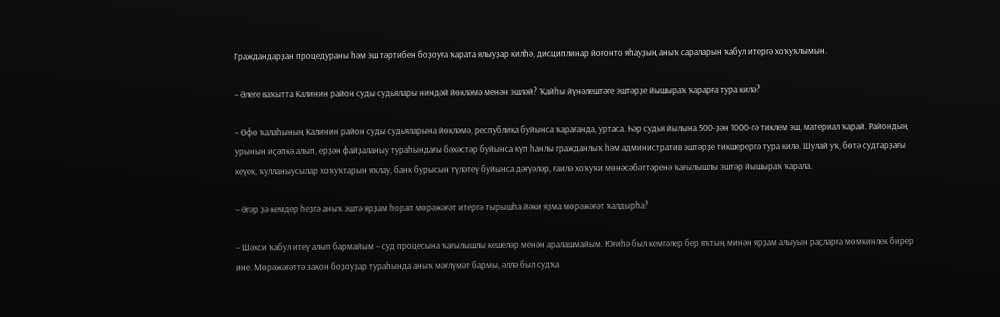Граждандарҙан процедураны һәм эш тәртибен боҙоуға ҡарата ялыуҙар килһә, дисциплинар йоғонто яһауҙың аныҡ сараларын ҡабул итергә хоҡуҡлымын.

– Әлеге ваҡытта Калинин район суды судьялары ниндәй йөкләмә менән эшләй? Ҡайһы йүнәлештәге эштәрҙе йышыраҡ ҡарарға тура килә?

– Өфө ҡалаһының Калинин район суды судьяларына йөкләмә, республика буйынса ҡарағанда, уртаса. Һәр судья йылына 500-ҙән 1000-гә тиклем эш, материал ҡарай. Райондың урынын иҫәпкә алып, ерҙән файҙаланыу тураһындағы бәхәстәр буйынса күп һанлы гражданлыҡ һәм административ эштәрҙе тикшерергә тура килә. Шулай уҡ, бөтә судтарҙағы кеүек, ҡулланыусылар хоҡуҡтарын яҡлау, банк бурысын түләтеү буйынса дәғүәләр, ғаилә хоҡуҡи мөнәсәбәттәренә ҡағылышлы эштәр йышыраҡ ҡарала.

– Әгәр ҙә кемдер һеҙгә аныҡ эштә ярҙам һорап мөрәжәғәт итергә тырышһа йәки яҙма мөрәжәғәт ҡалдырһа?

– Шәхси ҡабул итеү алып бармайым – суд процесына ҡағылышлы кешеләр менән аралашмайым. Юғиһә был кемгәлер бер яҡтың минән ярҙам алыуын раҫларға мөмкинлек бирер ине. Мөрәжәғәттә закон боҙоуҙар тураһында аныҡ мәғлүмәт бармы, әллә был судҡа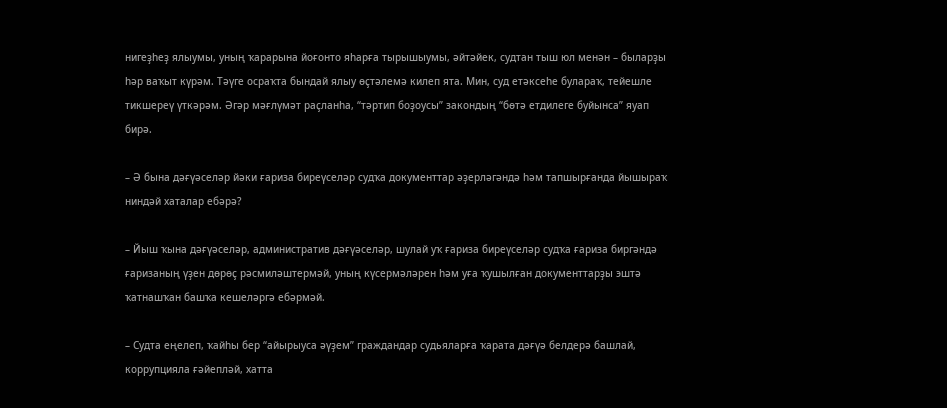нигеҙһеҙ ялыумы, уның ҡарарына йоғонто яһарға тырышыумы, әйтәйек, судтан тыш юл менән – быларҙы һәр ваҡыт күрәм. Тәүге осраҡта бындай ялыу өҫтәлемә килеп ята. Мин, суд етәксеһе булараҡ, тейешле тикшереү үткәрәм. Әгәр мәғлүмәт раҫланһа, “тәртип боҙоусы” закондың “бөтә етдилеге буйынса” яуап бирә.

– Ә бына дәғүәселәр йәки ғариза биреүселәр судҡа документтар әҙерләгәндә һәм тапшырғанда йышыраҡ ниндәй хаталар ебәрә?

– Йыш ҡына дәғүәселәр, административ дәғүәселәр, шулай уҡ ғариза биреүселәр судҡа ғариза биргәндә ғаризаның үҙен дөрөҫ рәсмиләштермәй, уның күсермәләрен һәм уға ҡушылған документтарҙы эштә ҡатнашҡан башҡа кешеләргә ебәрмәй.

– Судта еңелеп, ҡайһы бер “айырыуса әүҙем” граждандар судьяларға ҡарата дәғүә белдерә башлай, коррупцияла ғәйепләй, хатта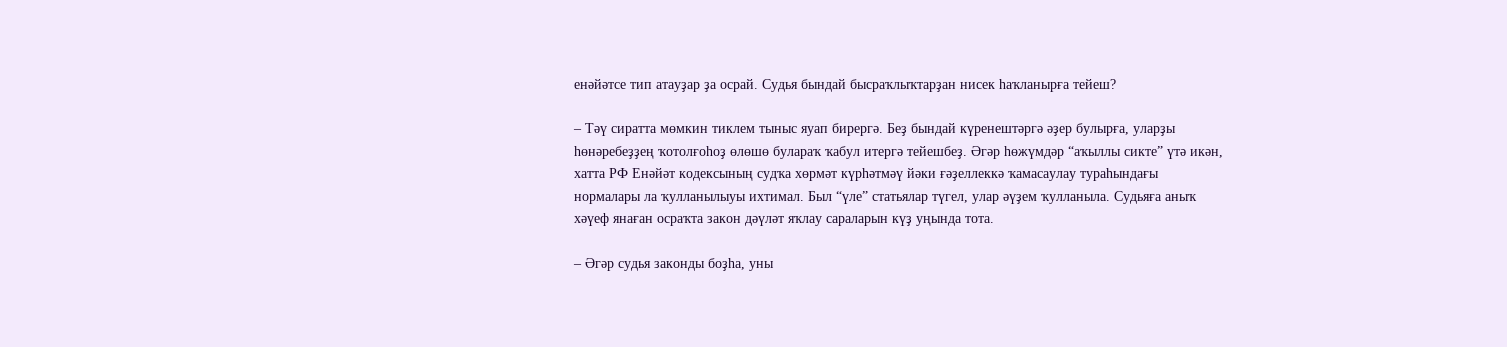енәйәтсе тип атауҙар ҙа осрай. Судья бындай бысраҡлыҡтарҙан нисек һаҡланырға тейеш?

– Тәү сиратта мөмкин тиклем тыныс яуап бирергә. Беҙ бындай күренештәргә әҙер булырға, уларҙы һөнәребеҙҙең ҡотолғоһоҙ өлөшө булараҡ ҡабул итергә тейешбеҙ. Әгәр һөжүмдәр “аҡыллы сикте” үтә икән, хатта РФ Енәйәт кодексының судҡа хөрмәт күрһәтмәү йәки ғәҙеллеккә ҡамасаулау тураһындағы нормалары ла ҡулланылыуы ихтимал. Был “үле” статьялар түгел, улар әүҙем ҡулланыла. Судьяға аныҡ хәүеф янаған осраҡта закон дәүләт яҡлау сараларын күҙ уңында тота.

– Әгәр судья законды боҙһа, уны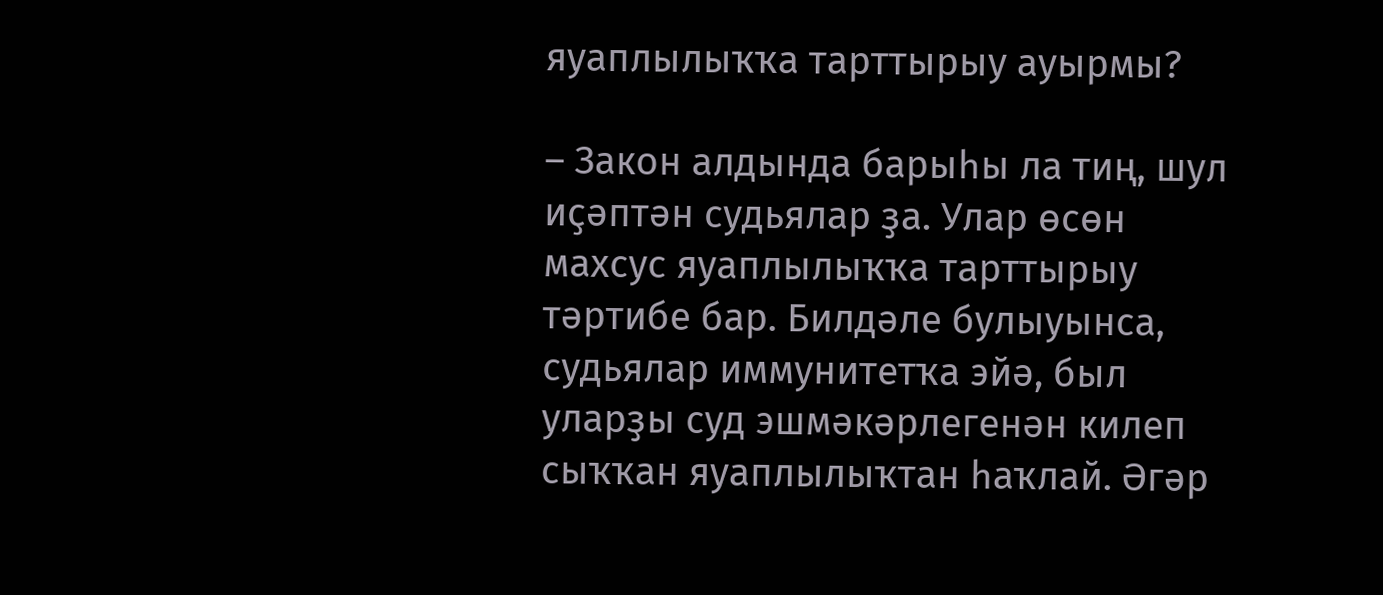яуаплылыҡҡа тарттырыу ауырмы?

– Закон алдында барыһы ла тиң, шул иҫәптән судьялар ҙа. Улар өсөн махсус яуаплылыҡҡа тарттырыу тәртибе бар. Билдәле булыуынса, судьялар иммунитетҡа эйә, был уларҙы суд эшмәкәрлегенән килеп сыҡҡан яуаплылыҡтан һаҡлай. Әгәр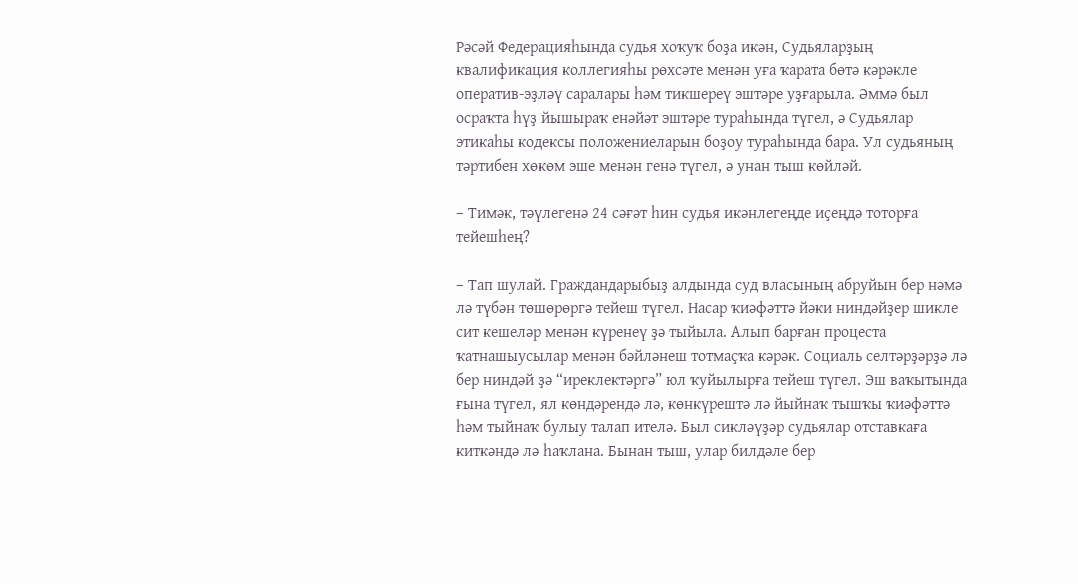Рәсәй Федерацияһында судья хоҡуҡ боҙа икән, Судьяларҙың квалификация коллегияһы рөхсәте менән уға ҡарата бөтә кәрәкле оператив-эҙләү саралары һәм тикшереү эштәре уҙғарыла. Әммә был осраҡта һүҙ йышыраҡ енәйәт эштәре тураһында түгел, ә Судьялар этикаһы кодексы положениеларын боҙоу тураһында бара. Ул судьяның тәртибен хөкөм эше менән генә түгел, ә унан тыш көйләй.

– Тимәк, тәүлегенә 24 сәғәт һин судья икәнлегеңде иҫеңдә тоторға тейешһең?

– Тап шулай. Граждандарыбыҙ алдында суд власының абруйын бер нәмә лә түбән төшөрөргә тейеш түгел. Насар ҡиәфәттә йәки ниндәйҙер шикле сит кешеләр менән күренеү ҙә тыйыла. Алып барған процеста ҡатнашыусылар менән бәйләнеш тотмаҫҡа кәрәк. Социаль селтәрҙәрҙә лә бер ниндәй ҙә “иреклектәргә” юл ҡуйылырға тейеш түгел. Эш ваҡытында ғына түгел, ял көндәрендә лә, көнкүрештә лә йыйнаҡ тышҡы ҡиәфәттә һәм тыйнаҡ булыу талап ителә. Был сикләүҙәр судьялар отставкаға киткәндә лә һаҡлана. Бынан тыш, улар билдәле бер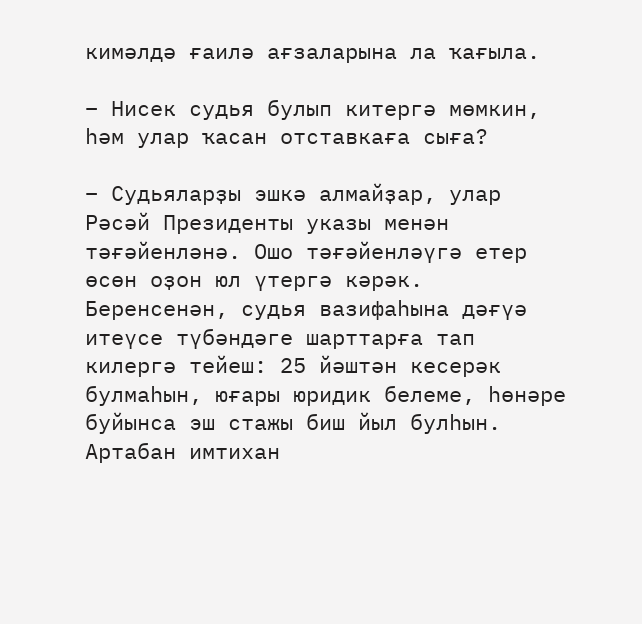кимәлдә ғаилә ағзаларына ла ҡағыла.

– Нисек судья булып китергә мөмкин, һәм улар ҡасан отставкаға сыға?

– Судьяларҙы эшкә алмайҙар, улар Рәсәй Президенты указы менән тәғәйенләнә. Ошо тәғәйенләүгә етер өсөн оҙон юл үтергә кәрәк. Беренсенән, судья вазифаһына дәғүә итеүсе түбәндәге шарттарға тап килергә тейеш: 25 йәштән кесерәк булмаһын, юғары юридик белеме, һөнәре буйынса эш стажы биш йыл булһын. Артабан имтихан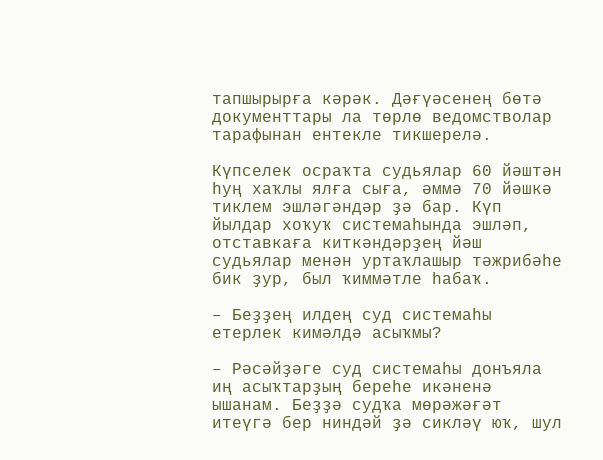тапшырырға кәрәк. Дәғүәсенең бөтә документтары ла төрлө ведомстволар тарафынан ентекле тикшерелә.

Күпселек осраҡта судьялар 60 йәштән һуң хаҡлы ялға сыға, әммә 70 йәшкә тиклем эшләгәндәр ҙә бар. Күп йылдар хоҡуҡ системаһында эшләп, отставкаға киткәндәрҙең йәш судьялар менән уртаҡлашыр тәжрибәһе бик ҙур, был ҡиммәтле һабаҡ.

– Беҙҙең илдең суд системаһы етерлек кимәлдә асыҡмы?

– Рәсәйҙәге суд системаһы донъяла иң асыҡтарҙың береһе икәненә ышанам. Беҙҙә судҡа мөрәжәғәт итеүгә бер ниндәй ҙә сикләү юҡ, шул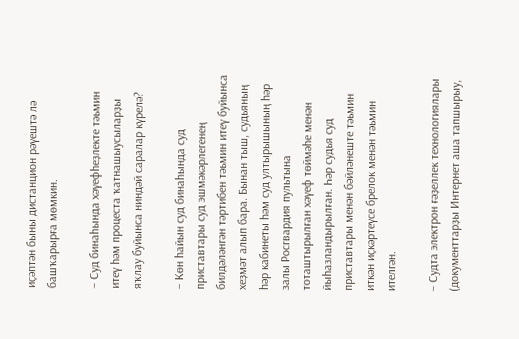иҫәптән быны дистанцион рәүештә лә башҡарырға мөмкин.

– Суд бинаһында хәүефһеҙлекте тәьмин итеү һәм процеста ҡатнашыусыларҙы яҡлау буйынса ниндәй саралар күрелә?

– Көн һайын суд бинаһында суд приставтары суд эшмәкәрлегенең билдәләнгән тәртибен тәьмин итеү буйынса хеҙмәт алып бара. Бынан тыш, судьяның һәр кабинеты һәм суд ултырышының һәр залы Росгвардия пультына тоташтырылған хәүеф төймәһе менән йыһазландырылған. Һәр судья суд приставтары менән бәйләнеште тәьмин иткән иҫкәртеүсе брелок менән тәьмин ителгән.

– Судта электрон ғәҙеллек технологиялары (документтарҙы Интернет аша тапшырыу,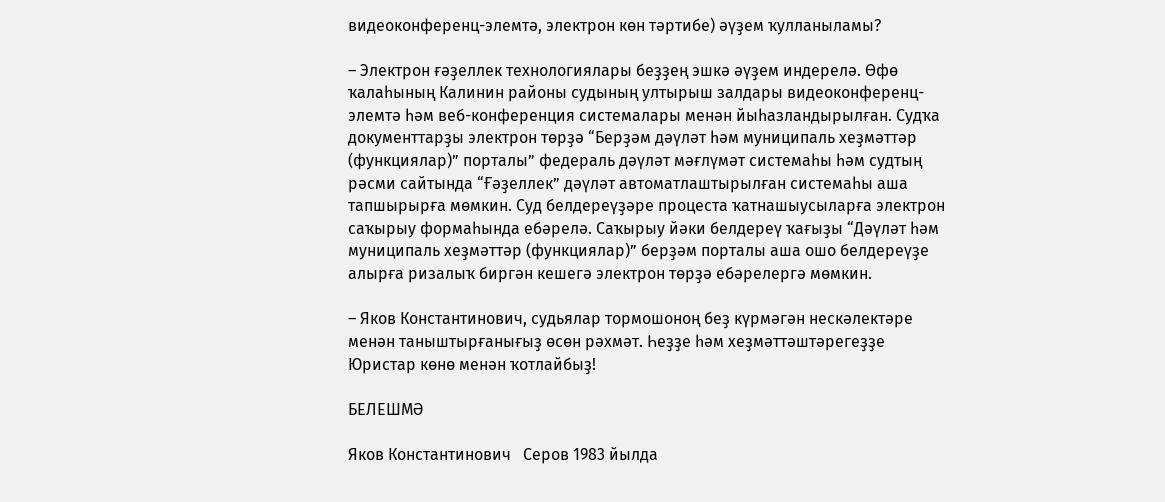видеоконференц-элемтә, электрон көн тәртибе) әүҙем ҡулланыламы?

– Электрон ғәҙеллек технологиялары беҙҙең эшкә әүҙем индерелә. Өфө ҡалаһының Калинин районы судының ултырыш залдары видеоконференц-элемтә һәм веб-конференция системалары менән йыһазландырылған. Судҡа документтарҙы электрон төрҙә “Берҙәм дәүләт һәм муниципаль хеҙмәттәр (функциялар)” порталы” федераль дәүләт мәғлүмәт системаһы һәм судтың рәсми сайтында “Ғәҙеллек” дәүләт автоматлаштырылған системаһы аша тапшырырға мөмкин. Суд белдереүҙәре процеста ҡатнашыусыларға электрон саҡырыу формаһында ебәрелә. Саҡырыу йәки белдереү ҡағыҙы “Дәүләт һәм муниципаль хеҙмәттәр (функциялар)” берҙәм порталы аша ошо белдереүҙе алырға ризалыҡ биргән кешегә электрон төрҙә ебәрелергә мөмкин.

– Яков Константинович, судьялар тормошоноң беҙ күрмәгән нескәлектәре менән таныштырғанығыҙ өсөн рәхмәт. Һеҙҙе һәм хеҙмәттәштәрегеҙҙе Юристар көнө менән ҡотлайбыҙ!

БЕЛЕШМӘ

Яков Константинович   Серов 1983 йылда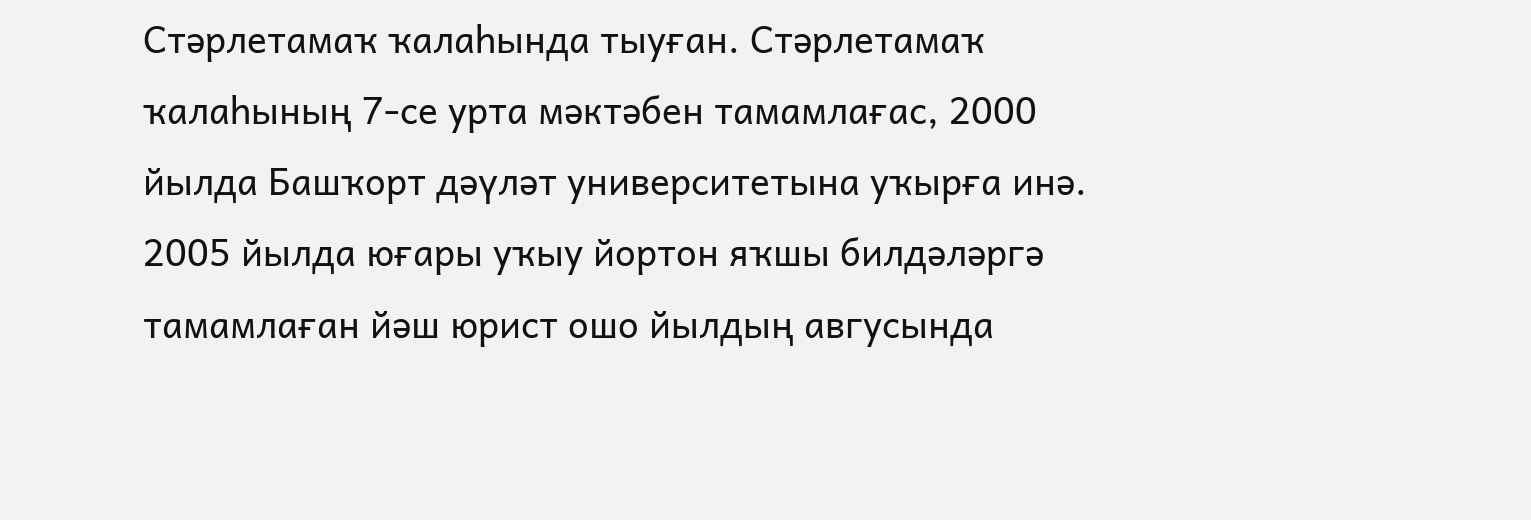Стәрлетамаҡ ҡалаһында тыуған. Стәрлетамаҡ ҡалаһының 7-се урта мәктәбен тамамлағас, 2000 йылда Башҡорт дәүләт университетына уҡырға инә. 2005 йылда юғары уҡыу йортон яҡшы билдәләргә тамамлаған йәш юрист ошо йылдың авгусында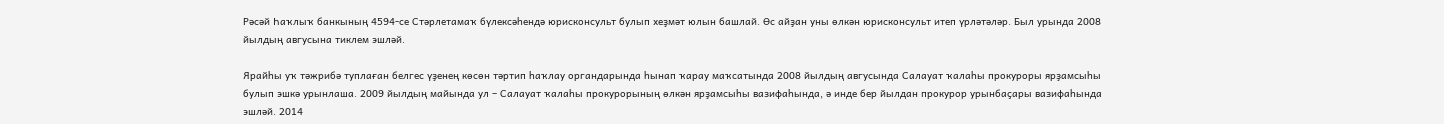Рәсәй Һаҡлыҡ банкының 4594-се Стәрлетамаҡ бүлексәһендә юрисконсульт булып хеҙмәт юлын башлай. Өс айҙан уны өлкән юрисконсульт итеп үрләтәләр. Был урында 2008 йылдың авгусына тиклем эшләй.

Ярайһы уҡ тәжрибә туплаған белгес үҙенең көсөн тәртип һаҡлау органдарында һынап ҡарау маҡсатында 2008 йылдың авгусында Салауат ҡалаһы прокуроры ярҙамсыһы булып эшкә урынлаша. 2009 йылдың майында ул – Салауат ҡалаһы прокурорының өлкән ярҙамсыһы вазифаһында, ә инде бер йылдан прокурор урынбаҫары вазифаһында эшләй. 2014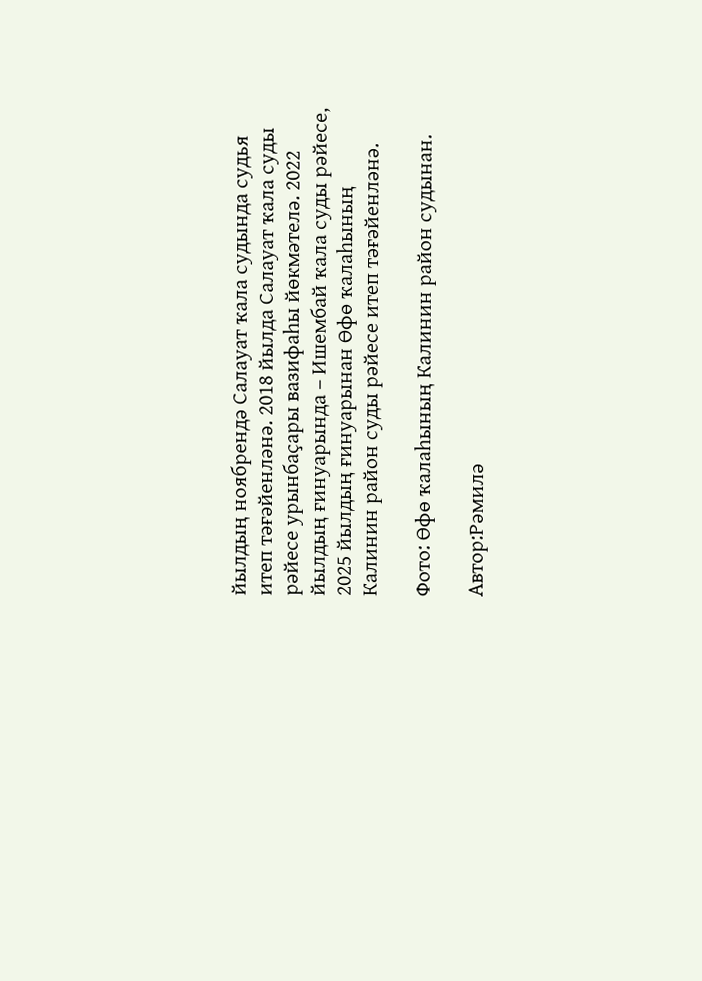йылдың ноябрендә Салауат ҡала судында судья итеп тәғәйенләнә. 2018 йылда Салауат ҡала суды рәйесе урынбаҫары вазифаһы йөкмәтелә. 2022 йылдың ғинуарында – Ишембай ҡала суды рәйесе, 2025 йылдың ғинуарынан Өфө ҡалаһының Калинин район суды рәйесе итеп тәғәйенләнә.

Фото: Өфө ҡалаһының Калинин район судынан.

Автор:Рәмилә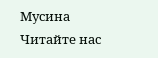Мусина
Читайте нас